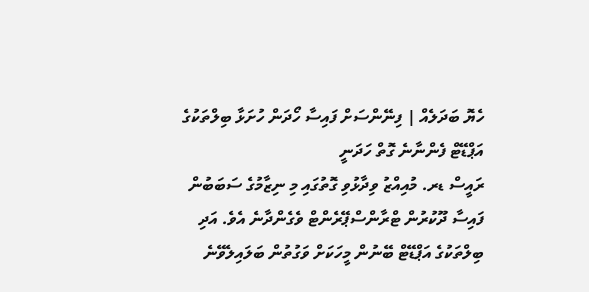ހެޔޮ ބަދަލެއް | ފިނޭންސަށް ފައިސާ ހޯދަން ހުށަޅާ ބިލްތަކުގެ އަޕްޑޭޓް ފެންނާނެ ގޮތް ހަދަނީ
ރައީސް ޑރ. މުއިއްޒު ވިދާޅުވި ގޮތުގައި މި ނިޒާމުގެ ސަބަބުން ފައިސާ ދޫކުރުން ޓްރާންސްޕޭރެންޓް ވެގެންދާނެ އެވެ. އަދި ބިލްތަކުގެ އަޕްޑޭޓް ބޭނުން މީހަކަށް ވަގުތުން ބަލައިލެވޭނެ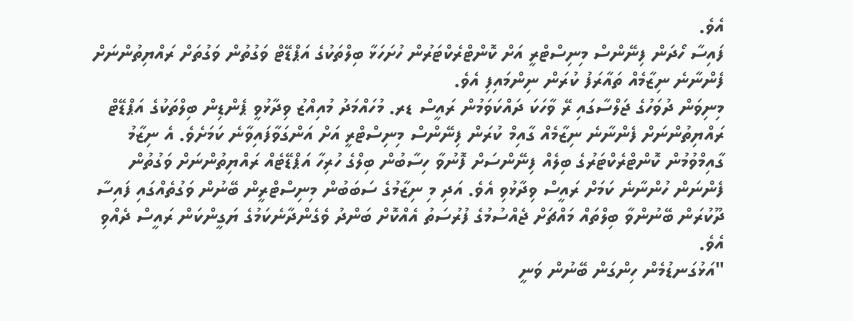އެވެ.
ފައިސާ ހޯދަން ފިނޭންސް މިނިސްޓްރީ އަށް ކޮންޓްރެކްޓަރުން ހުށަހަޅާ ބިލްތަކުގެ އަޕްޑޭޓް ވަގުތުން ވަގުތަށް ރައްޔިތުންނަށް ފެންނާނެ ނިޒާމެއް ތައާރަފު ކުރަން ނިންމައިފި އެވެ.
މިނިވަން ދުވަހުގެ ޖަލްސާގައި ރޭ ވާހަކަ ދައްކަވަމުން ރައީސް ޑރ. މުހައްމަދު މުއިއްޒު ވިދާޅުވީ ޕެންޑިން ބިލްތަކުގެ އަޕްޑޭޓް ރައްޔިތުންނަށް ފެންނާނެ ނިޒާމެއް ގާއިމް ކުރަން ފިނޭންސް މިނިސްޓްރީ އަށް އަންގަވާފައިވާނެ ކަމަށެވެ. އެ ނިޒާމު ގާއިމްވުމުން ކޮންޓްރެކްޓަރުގެ ބިލެއް ފިނޭންސަށް ފޮނުވާ ހިސާބުން ބިލްގެ ހުރިހާ އަޕްޑޭޓެއް ރައްޔިތުންނަށް ވަގުތުން ފެންނަން ހުންނާނެ ކަމަށް ރައީސް ވިދާޅުވި އެވެ. އަދި މި ނިޒާމުގެ ސަބަބުން މިނިސްޓްރީން ބޭނުން ވަގުތެއްގައި ފައިސާ ދޫކުރަން ބޭނުންވާ ބިލްތައް މައްޗަށް ޖެއްސުމުގެ ފުރުސަތު އެއްކޮށް ބަންދު ވެގެންދާނެކަމުގެ ޔަގީންކަން ރައީސް ދެއްވި އެވެ.
"އަޅުގަނޑުމެން ހިންގަން ބޭނުން ވަނީ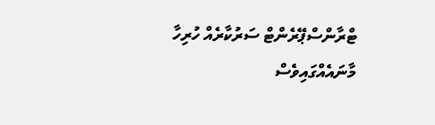ޓްރާންސްޕޭރެންޓް ސަރުކާރެއް ހުރިހާ މާނައެއްގައިވެސް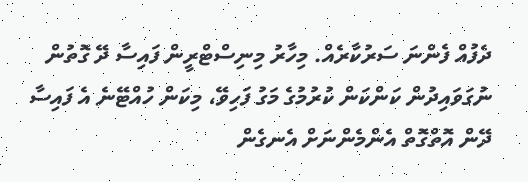ދެފުއް ފެންނަ ސަރުކާރެއް. މިހާރު މިނިސްޓްރީން ފައިސާ ދޭ ގޮތުން ނުގަވައިދުން ކަންކަން ކުރުމުގެ މަގު ފަހިވޭ، މިކަން ހުއްޓޭނެ އެ ފައިސާ ދޭން އޮތްގޮތް އެންމެންނަށް އެނގެން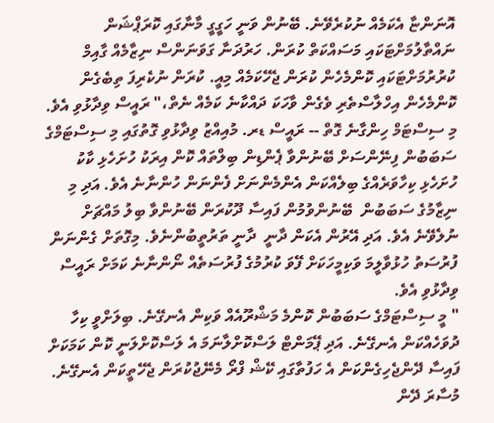އޮނަންޏާ އެކަމެއް ނުކުރެވޭނެ. ބޭނުން ވަނީ ހަގީގީ މާނާގައި ކޮރަޕްޝަން ނައްތާލުމަށްޓަކައި މަސައްކަތް ކުރަން. ހަރުދަނާ ގަވަނަންސް ނިޒާމެއް ގާއިމް ކުރުރުމަށްޓަކައި ކޮންމެހެން ކުރަން ޖެހޭކަމެއް މިއީ. ކުރަން ނުކެރިފަ ތިބެގެން ކޮންމެހެން އިހްލާސްތެރި ވެގެން ވާހަކަ ދައްކާނެ ކަމެއް ނެތް،" ރައީސް ވިދާޅުވި އެވެ.
މި ސިސްޓަމް ހިންގާނެ ގޮތް -- ރައީސް ޑރ. މުއިއްޒު ވިދާޅުވި ގޮތުގައި މި ސިސްޓަމްގެ ސަބަބުން ފިނޭންސަށް ބޭނުންވާ ޕެންޑިން ބިލްތައް ކޮން އިރަކު ހުށަހެޅި ކާކު ހުށަހެޅި ކިހާވަރެއްގެ ބިލެއްކަން އެންމެންނަށް ފެންނަން ހުންނާނެ އެވެ. އަދި މި ނިޒާމުގެ ސަބަބުން  ބޭނުންވުމުން ފައިސާ ދޫކުރަން ބޭނުންވާ ބިލު މައްޗަށް ނުލެވޭނެ އެވެ. އަދި އޭރުން އެކަން ދާނީ  ދާނީ ތަރުތީބުންނެވެ. މިގޮތަށް ގެންނަން ފުރުސަތު ހުޅުވާލީމަ ވަކިމީހަކަށް ފޭވަ ކުރުމުގެ ފުރުސަތެއް ނޯންނާނެ ކަމަށް ރައީސް ވިދާޅުވި އެވެ.
" މީ ސިސްޓަމްގެ ސަބަބުން ކޮންމެ މަޝްރޫއެއް ވަކިން އެނގޭނެ. ބިލަށްވީ ކިހާ ދުވަހެއްކަން އެނގޭނެ. އަދި ޕޭމަންޓް ލަސްކޮށްލާނަމަ އެ ލަސްކޮށްލަނީ ކޮން ކަމަކަށް ފައިސާ ދޭންޖެހިގެންކަން އެ ހަފުތާގައި ކޭޝް ފްރޯ މެނޭޖުކުރަން ޖެހޭތީކަން އެނގޭނެ. މުސާރަ ދޭން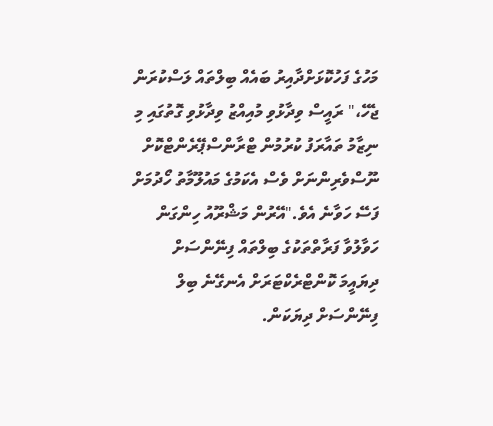މަހުގެ ފަހުކޮޅަށްދާއިރު ބައެއް ބިލްތައް ލަސްކުރަން ޖެހޭ،" ރައީސް ވިދާޅުވި މުއިއްޒު ވިދާޅުވި ގޮތުގައި މި ނިޒާމު ތައާރަފު ކުރުމުން ޓްރާންސްޕޭރެންޓްކޮށް ނޫސްވެރިންނަށް ވެސް އެކަމުގެ މައުލޫމާތު ހޯދުމަށް ފަސޭ ހަވާނެ އެވެ."އޭރުން މަޝްރޫއު ހިންގަން ހަވާލުވާ ފަރާތްތަކުގެ ބިލްތައް ފިނޭންސަށް ދިޔައީމަ ކޮންޓްރެކްޓަރަށް އެނގޭނެ ބިލް ފިނޭންސަށް ދިޔަކަން.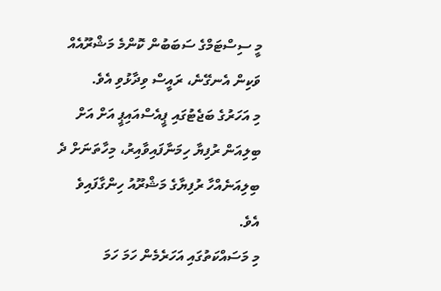މީ ސިސްޓަމްގެ ސަބަބުން ކޮންމެ މަޝްރޫއެއް ވަކިން އެނގޭނެ، ރައީސް ވިދާޅުވި އެވެ.
މި އަހަރުގެ ބަޖެޓުގައި ޕީއެސްއައިޕީ އަށް އަށް ބިލިއަން ރުފިޔާ ހިމަނާފައިވާއިރު، މިހާތަނަށް ދެ ބިލިއަނެއްހާ ރުފިޔާގެ މަޝްރޫއު ހިންގާފައިވެ އެވެ.
މި މަސައްކަތުގައި އަހަރެމެން ހަމަ ހަމަ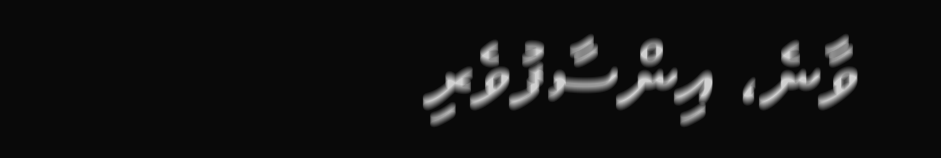ވާނެ، އިންސާފުވެރި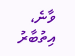ވާނެ، އިތުބާރު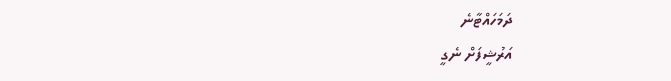ދަމަހައްޓާނެ
އަރުޝީފަށް ނެގީ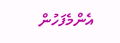އެންމެފަހުން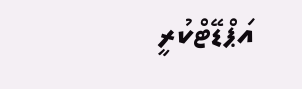އަޕްޑޭޓްކުރީ